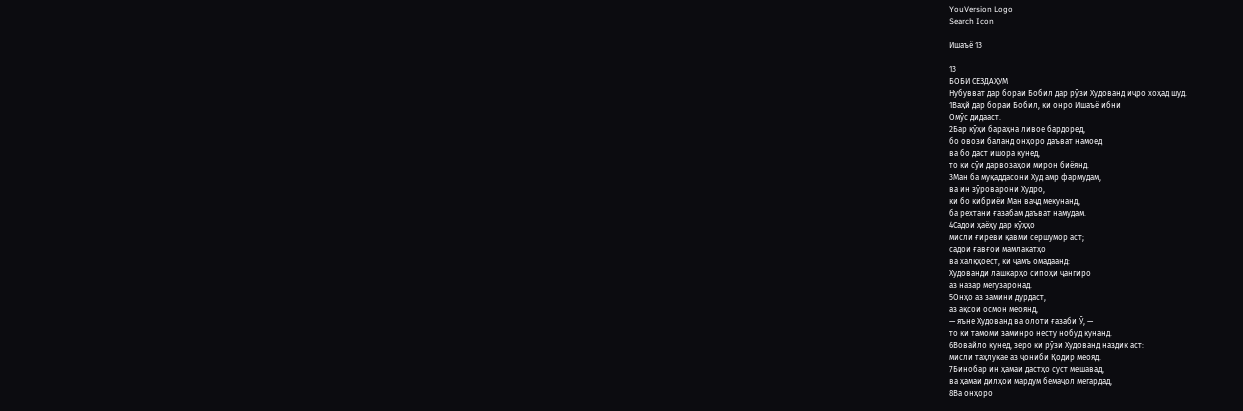YouVersion Logo
Search Icon

Ишаъё 13

13
БОБИ СЕЗДАҲУМ
Нубувват дар бораи Бобил дар рӯзи Худованд иҷро хоҳад шуд.
1Ваҳй дар бораи Бобил, ки онро Ишаъё ибни
Омӯс дидааст.
2Бар кӯҳи бараҳна ливое бардоред,
бо овози баланд онҳоро даъват намоед
ва бо даст ишора кунед,
то ки сӯи дарвозаҳои мирон биёянд.
3Ман ба муқаддасони Худ амр фармудам,
ва ин зӯроварони Худро,
ки бо кибриёи Ман ваҷд мекунанд,
ба рехтани ғазабам даъват намудам.
4Садои ҳаёҳу дар кӯҳҳо
мисли ғиреви қавми сершумор аст;
садои ғавғои мамлакатҳо
ва халқҳоест, ки ҷамъ омадаанд:
Худованди лашкарҳо сипоҳи ҷангиро
аз назар мегузаронад.
5Онҳо аз замини дурдаст,
аз ақсои осмон меоянд,
— яъне Худованд ва олоти ғазаби Ӯ, —
то ки тамоми заминро несту нобуд кунанд.
6Вовайло кунед, зеро ки рӯзи Худованд наздик аст:
мисли таҳлукае аз ҷониби Қодир меояд.
7Бинобар ин ҳамаи дастҳо суст мешавад,
ва ҳамаи дилҳои мардум бемаҷол мегардад,
8Ва онҳоро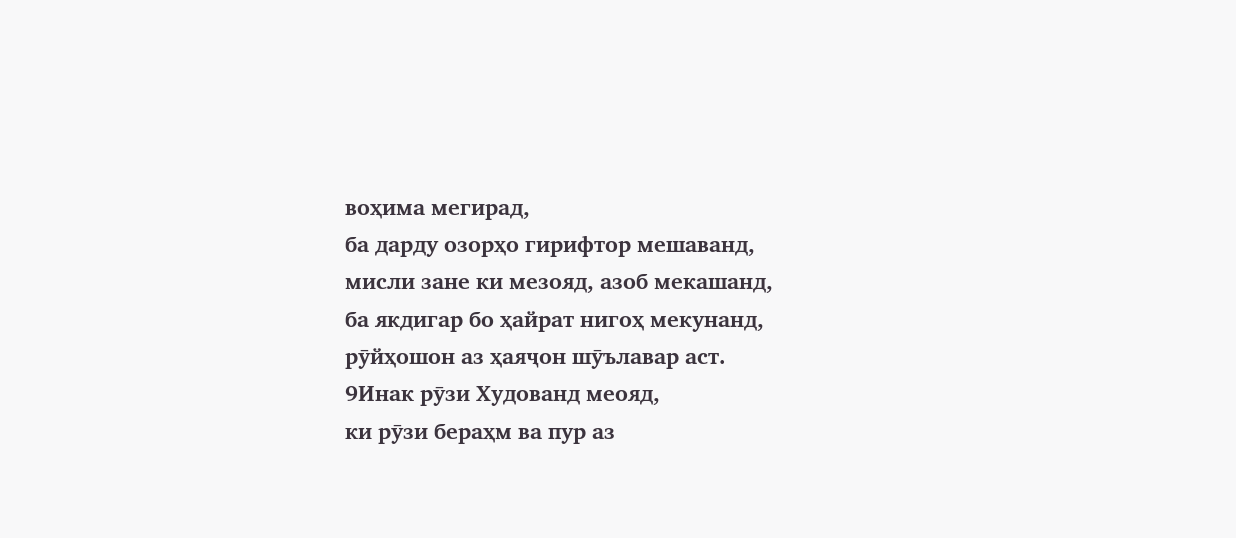воҳима мегирад,
ба дарду озорҳо гирифтор мешаванд,
мисли зане ки мезояд, азоб мекашанд,
ба якдигар бо ҳайрат нигоҳ мекунанд,
рӯйҳошон аз ҳаяҷон шӯълавар аст.
9Инак рӯзи Худованд меояд,
ки рӯзи бераҳм ва пур аз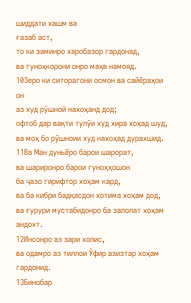шиддати хашм ва
ғазаб аст,
то ки заминро харобазор гардонад,
ва гуноҳкорони онро маҳв намояд.
10Зеро ки ситорагони осмон ва сайёраҳои он
аз худ рӯшноӣ нахоҳанд дод;
офтоб дар вақти тулӯи худ хира хоҳад шуд,
ва моҳ бо рӯшноии худ нахоҳад дурахшид.
11Ва Ман дуньёро барои шарорат,
ва шариронро барои гуноҳҳошон
ба ҷазо гирифтор хоҳам кард,
ва ба кибри бадқасдон хотима хоҳам дод,
ва ғурури мустабидонро ба залолат хоҳам андохт.
12Инсонро аз зари холис,
ва одамро аз тиллои Ӯфир азизтар хоҳам гардонид.
13Бинобар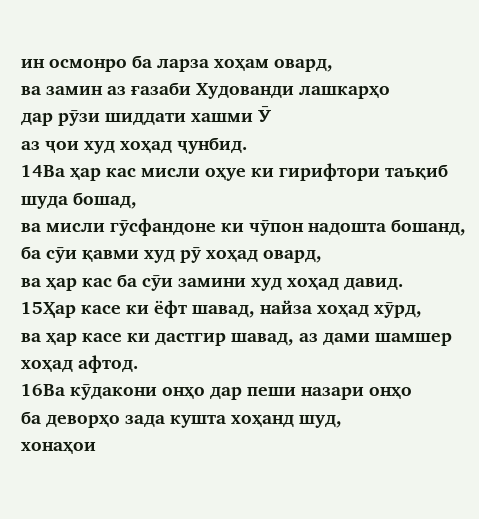ин осмонро ба ларза хоҳам овард,
ва замин аз ғазаби Худованди лашкарҳо
дар рӯзи шиддати хашми Ӯ
аз ҷои худ хоҳад ҷунбид.
14Ва ҳар кас мисли оҳуе ки гирифтори таъқиб
шуда бошад,
ва мисли гӯсфандоне ки чӯпон надошта бошанд,
ба сӯи қавми худ рӯ хоҳад овард,
ва ҳар кас ба сӯи замини худ хоҳад давид.
15Ҳар касе ки ёфт шавад, найза хоҳад хӯрд,
ва ҳар касе ки дастгир шавад, аз дами шамшер
хоҳад афтод.
16Ва кӯдакони онҳо дар пеши назари онҳо
ба деворҳо зада кушта хоҳанд шуд,
хонаҳои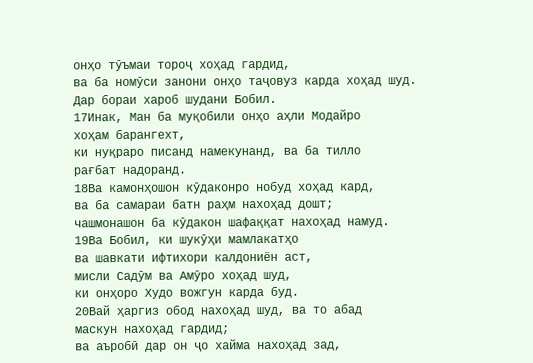онҳо тӯъмаи тороҷ хоҳад гардид,
ва ба номӯси занони онҳо таҷовуз карда хоҳад шуд.
Дар бораи хароб шудани Бобил.
17Инак, Ман ба муқобили онҳо аҳли Модайро
хоҳам барангехт,
ки нуқраро писанд намекунанд, ва ба тилло
рағбат надоранд.
18Ва камонҳошон кӯдаконро нобуд хоҳад кард,
ва ба самараи батн раҳм нахоҳад дошт;
чашмонашон ба кӯдакон шафаққат нахоҳад намуд.
19Ва Бобил, ки шукӯҳи мамлакатҳо
ва шавкати ифтихори калдониён аст,
мисли Садӯм ва Амӯро хоҳад шуд,
ки онҳоро Худо вожгун карда буд.
20Вай ҳаргиз обод нахоҳад шуд, ва то абад
маскун нахоҳад гардид;
ва аъробӣ дар он ҷо хайма нахоҳад зад,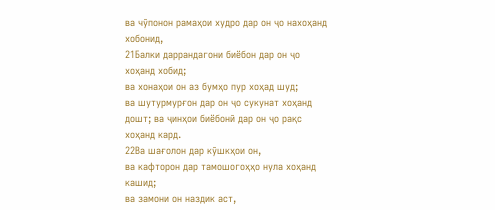ва чӯпонон рамаҳои худро дар он ҷо нахоҳанд
хобонид,
21Балки даррандагони биёбон дар он ҷо хоҳанд хобид;
ва хонаҳои он аз бумҳо пур хоҳад шуд;
ва шутурмурғон дар он ҷо сукунат хоҳанд
дошт; ва ҷинҳои биёбонӣ дар он ҷо рақс
хоҳанд кард.
22Ва шағолон дар кӯшкҳои он,
ва кафторон дар тамошогоҳҳо нула хоҳанд кашид;
ва замони он наздик аст,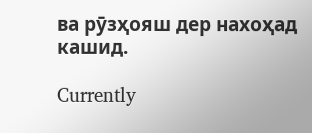ва рӯзҳояш дер нахоҳад кашид.

Currently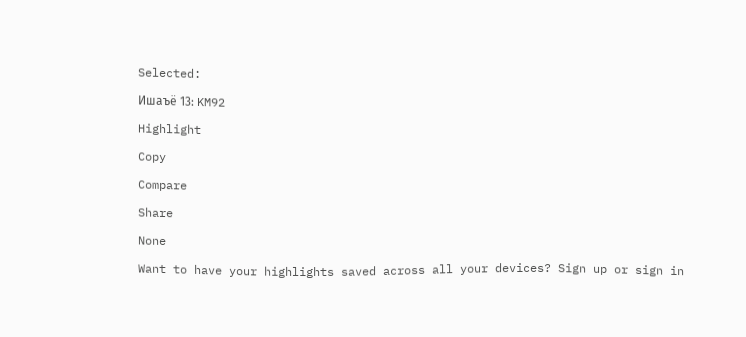Selected:

Ишаъё 13: KM92

Highlight

Copy

Compare

Share

None

Want to have your highlights saved across all your devices? Sign up or sign in